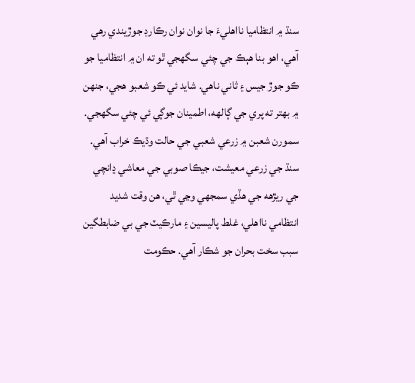سنڌ ۾ انتظاميا نااهليءَ جا نوان نوان رڪارڊ جوڙيندي رھي آھي، اھو بنا هٻڪ جي چئي سگهجي ٿو ته ان ۾ انتظاميا جو ڪو جوڙ جيس ۽ ثاني ناهي. شايد ئي ڪو شعبو ھجي، جنھن ۾ بھتر ته پري جي ڳالهه، اطمينان جوڳي ئي چئي سگھجي. سمورن شعبن ۾ زرعي شعبي جي حالت وڌيڪ خراب آھي. سنڌ جي زرعي معيشت، جيڪا صوبي جي معاشي ڍانچي جي ريڙهه جي هڏي سمجهي وڃي ٿي، هن وقت شديد انتظامي نااهلي، غلط پاليسين ۽ مارڪيٽ جي بي ضابطگين سبب سخت بحران جو شڪار آهي. حڪومت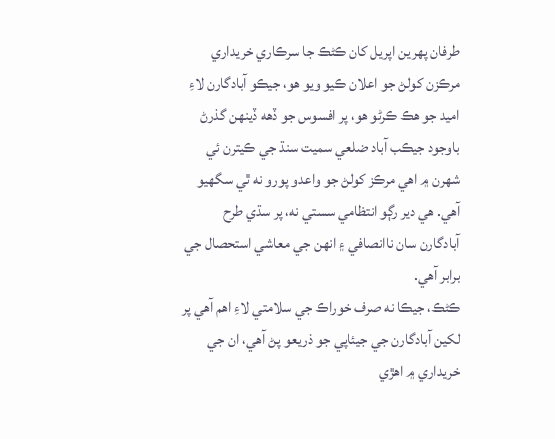طرفان پهرين اپريل کان ڪڻڪ جا سرڪاري خريداري مرڪزن کولڻ جو اعلان ڪيو ويو هو، جيڪو آبادگارن لاءِ اميد جو هڪ ڪرڻو هو، پر افسوس جو ڏهه ڏينهن گذرڻ باوجود جيڪب آباد ضلعي سميت سنڌ جي ڪيترن ئي شهرن ۾ اهي مرڪز کولڻ جو واعدو پورو نه ٿي سگهيو آهي. هي دير رڳو انتظامي سستي نه، پر سڌي طرح آبادگارن سان ناانصافي ۽ انهن جي معاشي استحصال جي برابر آهي.
ڪڻڪ، جيڪا نه صرف خوراڪ جي سلامتي لاءِ اهم آهي پر لکين آبادگارن جي جيئاپي جو ذريعو پڻ آهي، ان جي خريداري ۾ اهڙي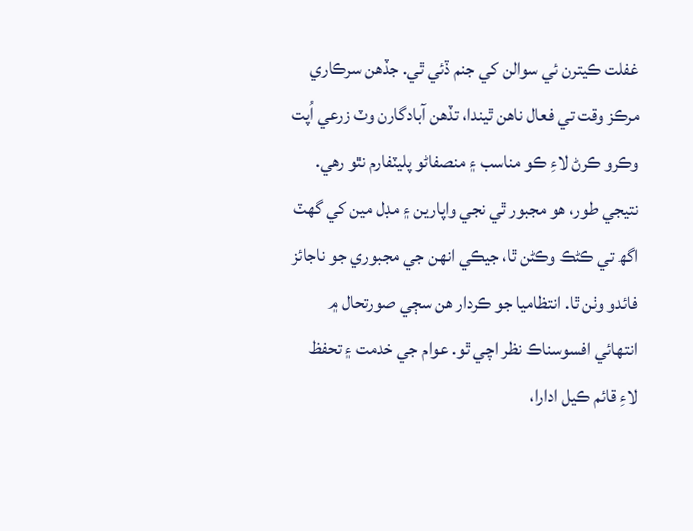غفلت ڪيترن ئي سوالن کي جنم ڏئي ٿي. جڏهن سرڪاري مرڪز وقت تي فعال ناهن ٿيندا، تڏهن آبادگارن وٽ زرعي اُپت وڪرو ڪرڻ لاءِ ڪو مناسب ۽ منصفاڻو پليٽفارم نٿو رهي. نتيجي طور، هو مجبور ٿي نجي واپارين ۽ مڊل مين کي گھٽ اگھ تي ڪڻڪ وڪڻن ٿا، جيڪي انهن جي مجبوري جو ناجائز فائدو وٺن ٿا. انتظاميا جو ڪردار هن سڄي صورتحال ۾ انتهائي افسوسناڪ نظر اچي ٿو. عوام جي خدمت ۽ تحفظ لاءِ قائم ڪيل ادارا،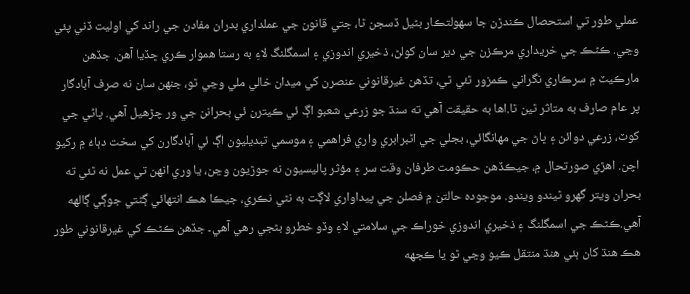عملي طور تي استحصال ڪندڙن جا سھولتڪار بڻيل ڏسجن ٿا، جتي قانون جي عملداري بدران مفادن جي راند کي اوليت ڏني پئي وڃي. ڪڻڪ جي خريداري مرڪزن جي دير سان کولڻ، ذخيري اندوزي ۽ اسمگلنگ لاءِ به رستا هموار ڪري ڇڏيا آهن. جڏهن مارڪيٽ ۾ سرڪاري نگراني ڪمزور ٿئي ٿي، تڏهن غيرقانوني عنصرن کي ميدان خالي ملي وڃي ٿو، جنهن سان نه صرف آبادگار پر عام صارف به متاثر ٿين ٿا.اها به حقيقت آهي ته سنڌ جو زرعي شعبو اڳ ئي ڪيترن ئي بحرانن جي ور چڙهيل آهي. پاڻي جي کوٽ، زرعي دوائن ۽ ڀاڻ جي مهانگائي، بجلي جي اڻبرابري واري فراهمي ۽ موسمي تبديليون اڳ ئي آبادگارن کي سخت دٻاءُ ۾ رکيو اچن. اهڙي صورتحال ۾، جيڪڏهن حڪومت طرفان وقت سر ۽ مؤثر پاليسيون نه جوڙيون وڃن، يا وري انھن تي عمل نه ٿئي ته بحران ويتر گهرو ٿيندو ويندو. موجوده حالتن ۾ فصلن جي پيداواري لاڳت به نٿي نڪري، جيڪا هڪ انتهائي ڳڻتي جوڳي ڳالهه آهي.ڪڻڪ جي اسمگلنگ ۽ ذخيري اندوزي خوراڪ جي سلامتي لاءِ وڏو خطرو بڻجي رهي آهي۔ جڏهن ڪڻڪ کي غيرقانوني طور هڪ هنڌ کان ٻئي هنڌ منتقل ڪيو وڃي ٿو يا ڪجهه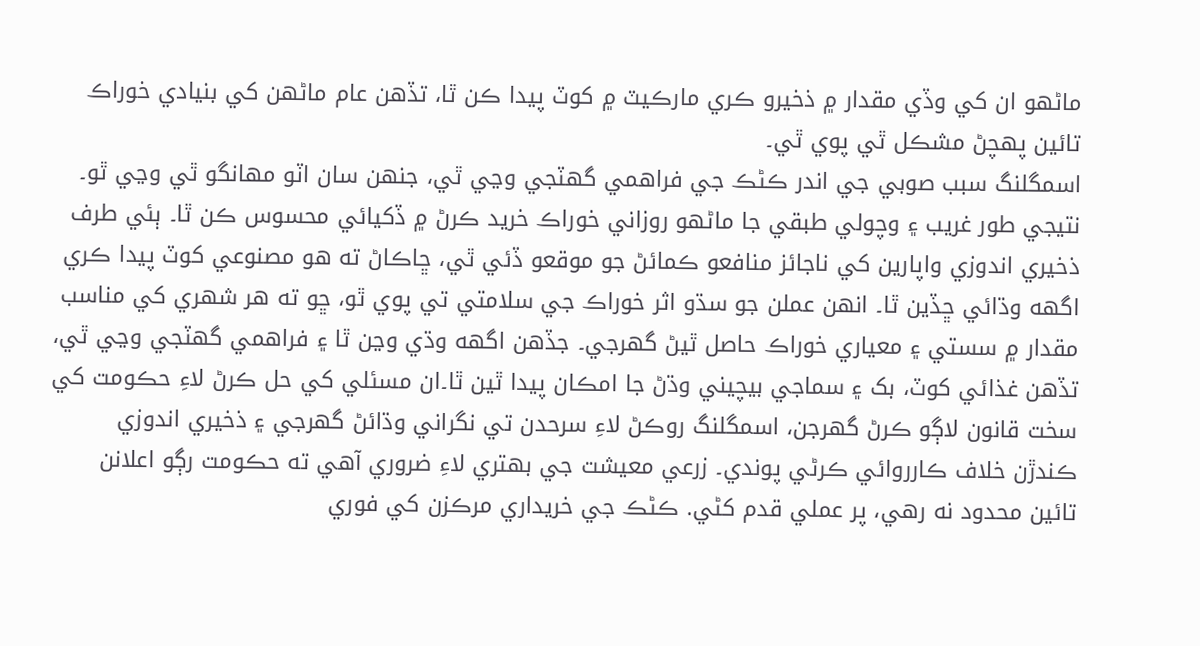ماڻهو ان کي وڏي مقدار ۾ ذخيرو ڪري مارڪيٽ ۾ کوٽ پيدا ڪن ٿا، تڏهن عام ماڻهن کي بنيادي خوراڪ تائين پهچڻ مشڪل ٿي پوي ٿي۔
اسمگلنگ سبب صوبي جي اندر ڪڻڪ جي فراهمي گهٽجي وڃي ٿي، جنهن سان اٽو مهانگو ٿي وڃي ٿو۔ نتيجي طور غريب ۽ وچولي طبقي جا ماڻهو روزاني خوراڪ خريد ڪرڻ ۾ ڏکيائي محسوس ڪن ٿا۔ ٻئي طرف ذخيري اندوزي واپارين کي ناجائز منافعو ڪمائڻ جو موقعو ڏئي ٿي، ڇاڪاڻ ته هو مصنوعي کوٽ پيدا ڪري اگهه وڌائي ڇڏين ٿا۔ انهن عملن جو سڌو اثر خوراڪ جي سلامتي تي پوي ٿو، ڇو ته هر شهري کي مناسب مقدار ۾ سستي ۽ معياري خوراڪ حاصل ٿيڻ گهرجي۔ جڏهن اگهه وڌي وڃن ٿا ۽ فراهمي گهٽجي وڃي ٿي، تڏهن غذائي کوٽ، بک ۽ سماجي بيچيني وڌڻ جا امڪان پيدا ٿين ٿا۔ان مسئلي کي حل ڪرڻ لاءِ حڪومت کي سخت قانون لاڳو ڪرڻ گهرجن، اسمگلنگ روڪڻ لاءِ سرحدن تي نگراني وڌائڻ گهرجي ۽ ذخيري اندوزي ڪندڙن خلاف ڪارروائي ڪرڻي پوندي۔ زرعي معيشت جي بهتري لاءِ ضروري آهي ته حڪومت رڳو اعلانن تائين محدود نه رهي، پر عملي قدم کڻي. ڪڻڪ جي خريداري مرڪزن کي فوري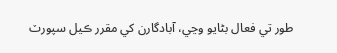طور تي فعال بڻايو وڃي، آبادگارن کي مقرر ڪيل سپورٽ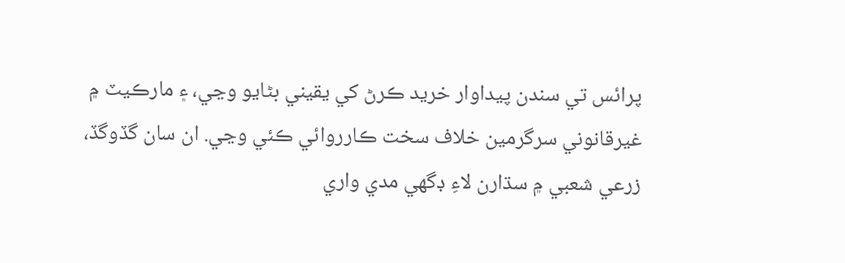پرائس تي سندن پيداوار خريد ڪرڻ کي يقيني بڻايو وڃي، ۽ مارڪيٽ ۾ غيرقانوني سرگرمين خلاف سخت ڪارروائي ڪئي وڃي. ان سان گڏوگڏ، زرعي شعبي ۾ سڌارن لاءِ ڊگهي مدي واري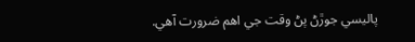پاليسي جوڙڻ پڻ وقت جي اهم ضرورت آهي.